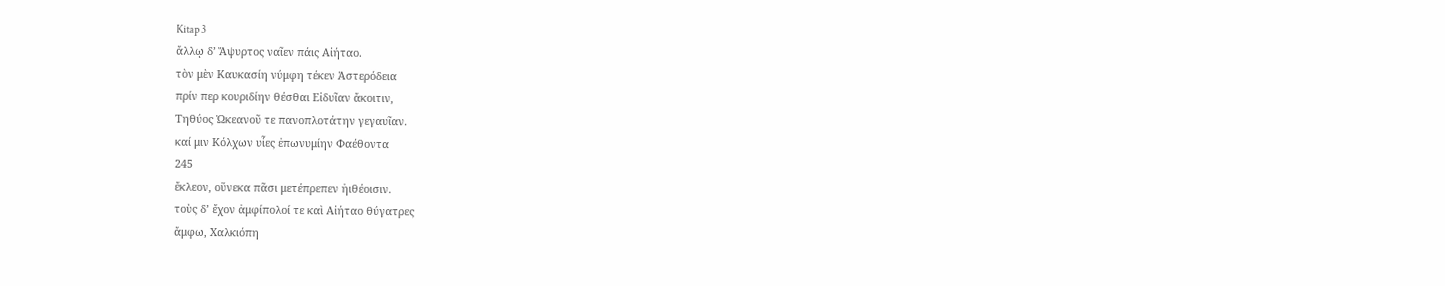Kitap 3
ἄλλῳ δʼ Ἄψυρτος ναῖεν πάις Αἰήταο.
τὸν μὲν Καυκασίη νύμφη τέκεν Ἀστερόδεια
πρίν περ κουριδίην θέσθαι Εἰδυῖαν ἄκοιτιν,
Τηθύος Ὠκεανοῦ τε πανοπλοτάτην γεγαυῖαν.
καί μιν Κόλχων υἷες ἐπωνυμίην Φαέθοντα
245
ἔκλεον, οὕνεκα πᾶσι μετέπρεπεν ἠιθέοισιν.
τοὺς δʼ ἔχον ἀμφίπολοί τε καὶ Αἰήταο θύγατρες
ἄμφω, Χαλκιόπη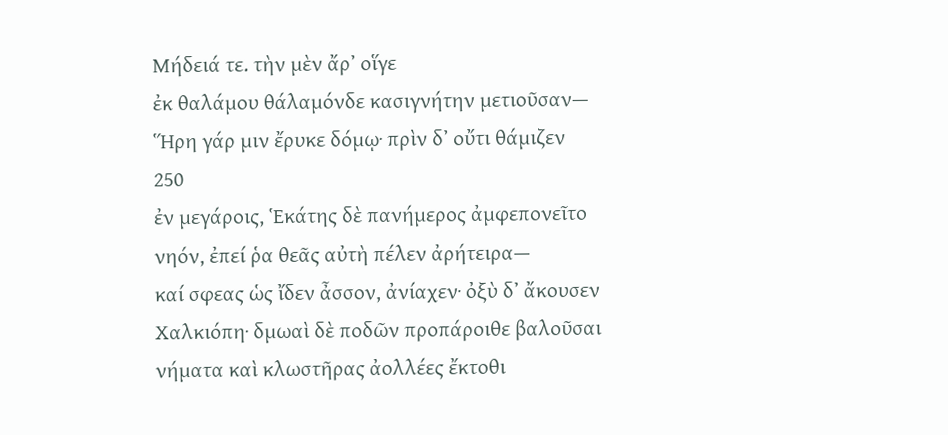Μήδειά τε. τὴν μὲν ἄρʼ οἵγε
ἐκ θαλάμου θάλαμόνδε κασιγνήτην μετιοῦσαν—
Ἥρη γάρ μιν ἔρυκε δόμῳ· πρὶν δʼ οὔτι θάμιζεν
250
ἐν μεγάροις, Ἑκάτης δὲ πανήμερος ἀμφεπονεῖτο
νηόν, ἐπεί ῥα θεᾶς αὐτὴ πέλεν ἀρήτειρα—
καί σφεας ὡς ἴδεν ἆσσον, ἀνίαχεν· ὀξὺ δʼ ἄκουσεν
Χαλκιόπη· δμωαὶ δὲ ποδῶν προπάροιθε βαλοῦσαι
νήματα καὶ κλωστῆρας ἀολλέες ἔκτοθι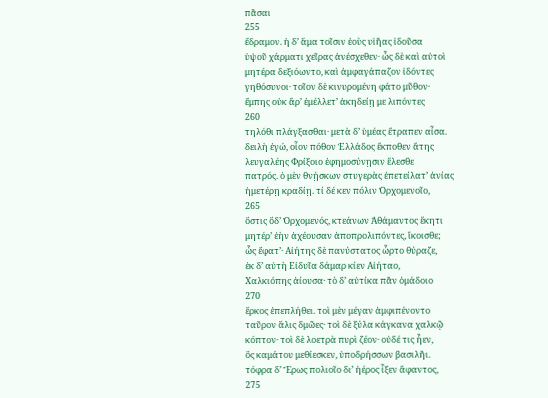πᾶσαι
255
ἔδραμον. ἡ δʼ ἅμα τοῖσιν ἑοὺς υἱῆας ἰδοῦσα
ὑψοῦ χάρματι χεῖρας ἀνέσχεθεν· ὧς δὲ καὶ αὐτοὶ
μητέρα δεξιόωντο, καὶ ἀμφαγάπαζον ἰδόντες
γηθόσυνοι· τοῖον δὲ κινυρομένη φάτο μῦθον·
ἔμπης οὐκ ἄρʼ ἐμέλλετʼ ἀκηδείῃ με λιπόντες
260
τηλόθι πλάγξασθαι· μετὰ δʼ ὑμέας ἔτραπεν αἶσα.
δειλὴ ἐγώ, οἷον πόθον Ἑλλάδος ἔκποθεν ἄτης
λευγαλέης Φρίξοιο ἐφημοσύνῃσιν ἕλεσθε
πατρός. ὁ μὲν θνῄσκων στυγερὰς ἐπετείλατʼ ἀνίας
ἡμετέρῃ κραδίῃ. τί δέ κεν πόλιν Ὀρχομενοῖο,
265
ὅστις ὅδʼ Ὀρχομενός, κτεάνων Ἀθάμαντος ἕκητι
μητέρʼ ἑὴν ἀχέουσαν ἀποπρολιπόντες, ἵκοισθε;
ὧς ἔφατʼ· Αἰήτης δὲ πανύστατος ὦρτο θύραζε,
ἐκ δʼ αὐτὴ Εἰδυῖα δάμαρ κίεν Αἰήταο,
Χαλκιόπης ἀίουσα· τὸ δʼ αὐτίκα πᾶν ὁμάδοιο
270
ἕρκος ἐπεπλήθει. τοὶ μὲν μέγαν ἀμφιπένοντο
ταῦρον ἅλις δμῶες· τοὶ δὲ ξύλα κάγκανα χαλκῷ
κόπτον· τοὶ δὲ λοετρὰ πυρὶ ζέον· οὐδέ τις ἦεν,
ὃς καμάτου μεθίεσκεν, ὑποδρήσσων βασιλῆι.
τόφρα δʼ Ἔρως πολιοῖο διʼ ἠέρος ἷξεν ἄφαντος,
275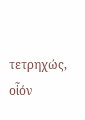τετρηχώς, οἷόν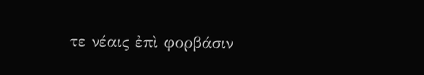τε νέαις ἐπὶ φορβάσιν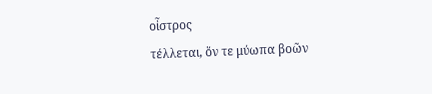οἶστρος
τέλλεται, ὅν τε μύωπα βοῶν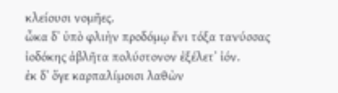κλείουσι νομῆες.
ὦκα δʼ ὑπὸ φλιὴν προδόμῳ ἔνι τόξα τανύσσας
ἰοδόκης ἀβλῆτα πολύστονον ἐξέλετʼ ἰόν.
ἐκ δʼ ὅγε καρπαλίμοισι λαθὼν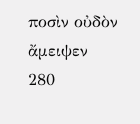ποσὶν οὐδὸν ἄμειψεν
280